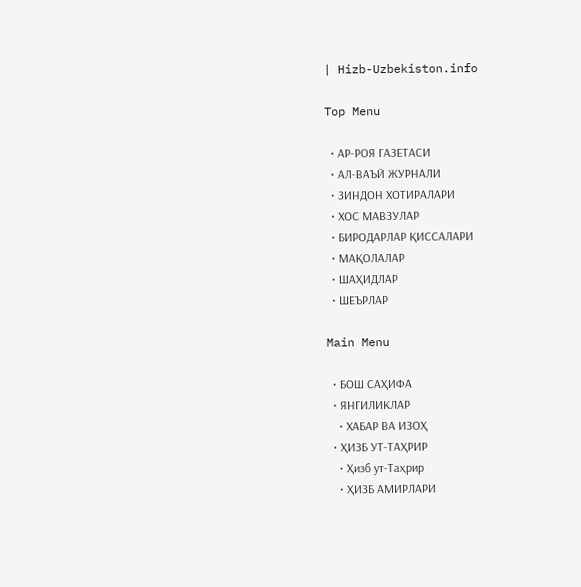| Hizb-Uzbekiston.info

Top Menu

  • АР-РОЯ ГАЗЕТАСИ
  • АЛ-ВАЪЙ ЖУРНАЛИ
  • ЗИНДОН ХОТИРАЛАРИ
  • ХОС МАВЗУЛАР
  • БИРОДАРЛАР ҚИССАЛАРИ
  • МАҚОЛАЛАР
  • ШАҲИДЛАР
  • ШЕЪРЛАР

Main Menu

  • БОШ САҲИФА
  • ЯНГИЛИКЛАР
    • ХАБАР ВА ИЗОҲ
  • ҲИЗБ УТ-ТАҲРИР
    • Ҳизб ут-Таҳрир
    • ҲИЗБ АМИРЛАРИ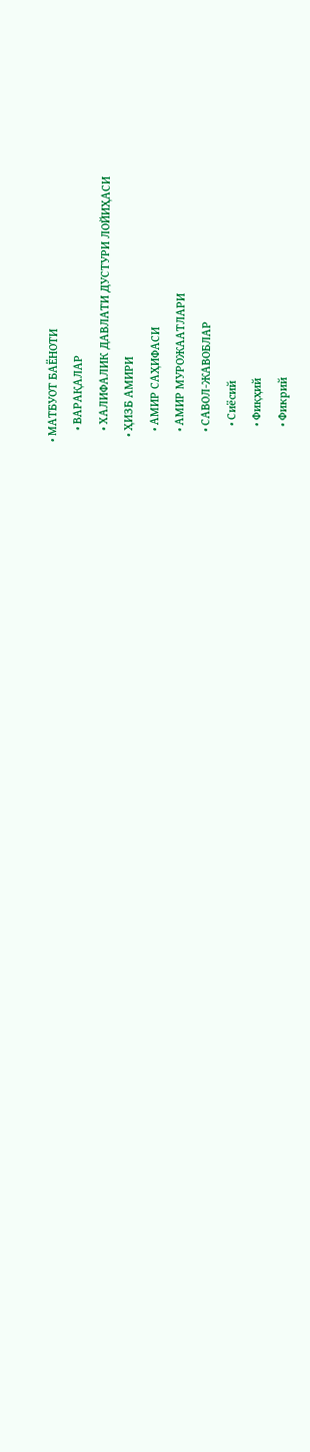• МАТБУОТ БАЁНОТИ
    • ВАРАҚАЛАР
    • ХАЛИФАЛИК ДАВЛАТИ ДУСТУРИ ЛОЙИҲАСИ
  • ҲИЗБ АМИРИ
    • АМИР САҲИФАСИ
    • АМИР МУРОЖААТЛАРИ
    • САВОЛ-ЖАВОБЛАР
      • Сиёсий
      • Фиқҳий
      • Фикрий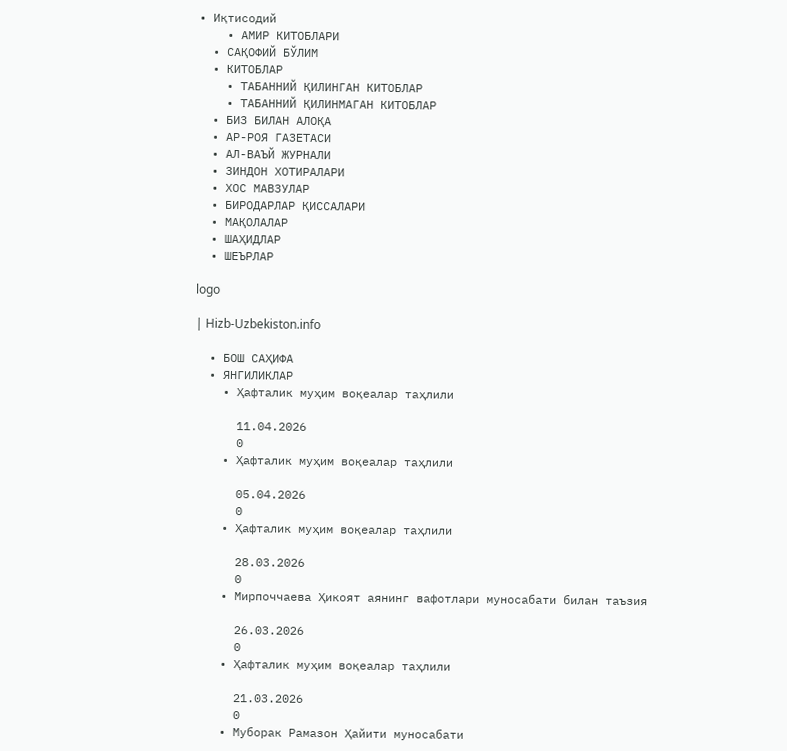• Иқтисодий
    • АМИР КИТОБЛАРИ
  • САҚОФИЙ БЎЛИМ
  • КИТОБЛАР
    • ТАБАННИЙ ҚИЛИНГАН КИТОБЛАР
    • ТАБАННИЙ ҚИЛИНМАГАН КИТОБЛАР
  • БИЗ БИЛАН АЛОҚА
  • АР-РОЯ ГАЗЕТАСИ
  • АЛ-ВАЪЙ ЖУРНАЛИ
  • ЗИНДОН ХОТИРАЛАРИ
  • ХОС МАВЗУЛАР
  • БИРОДАРЛАР ҚИССАЛАРИ
  • МАҚОЛАЛАР
  • ШАҲИДЛАР
  • ШЕЪРЛАР

logo

| Hizb-Uzbekiston.info

  • БОШ САҲИФА
  • ЯНГИЛИКЛАР
    • Ҳафталик муҳим воқеалар таҳлили

      11.04.2026
      0
    • Ҳафталик муҳим воқеалар таҳлили

      05.04.2026
      0
    • Ҳафталик муҳим воқеалар таҳлили

      28.03.2026
      0
    • Мирпоччаева Ҳикоят аянинг вафотлари муносабати билан таъзия

      26.03.2026
      0
    • Ҳафталик муҳим воқеалар таҳлили

      21.03.2026
      0
    • Муборак Рамазон Ҳайити муносабати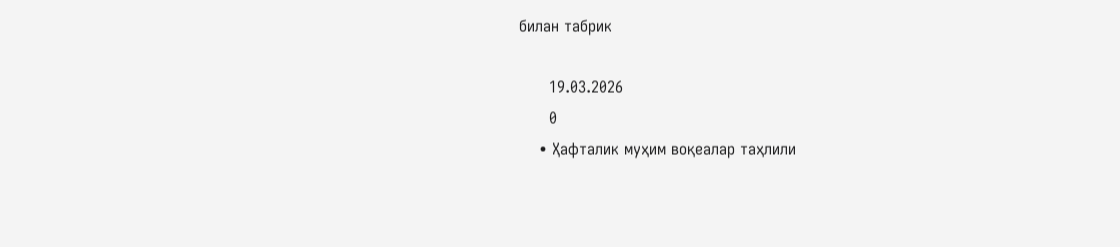билан табрик

      19.03.2026
      0
    • Ҳафталик муҳим воқеалар таҳлили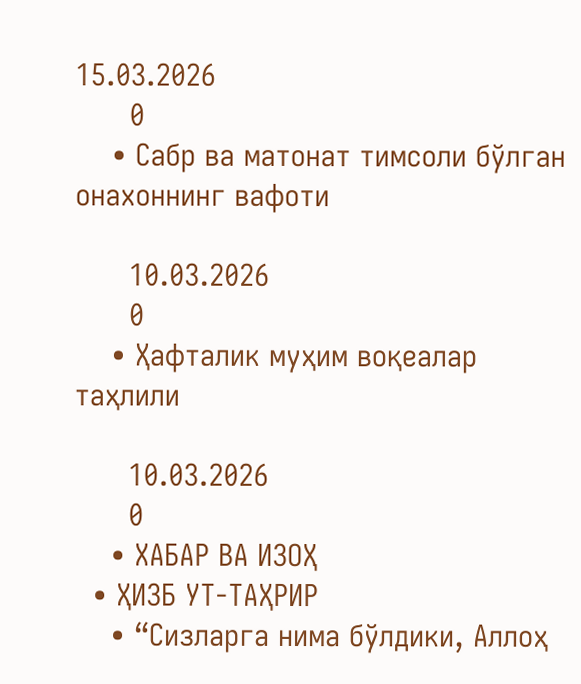15.03.2026
      0
    • Сабр ва матонат тимсоли бўлган онахоннинг вафоти

      10.03.2026
      0
    • Ҳафталик муҳим воқеалар таҳлили

      10.03.2026
      0
    • ХАБАР ВА ИЗОҲ
  • ҲИЗБ УТ-ТАҲРИР
    • “Сизларга нима бўлдики, Аллоҳ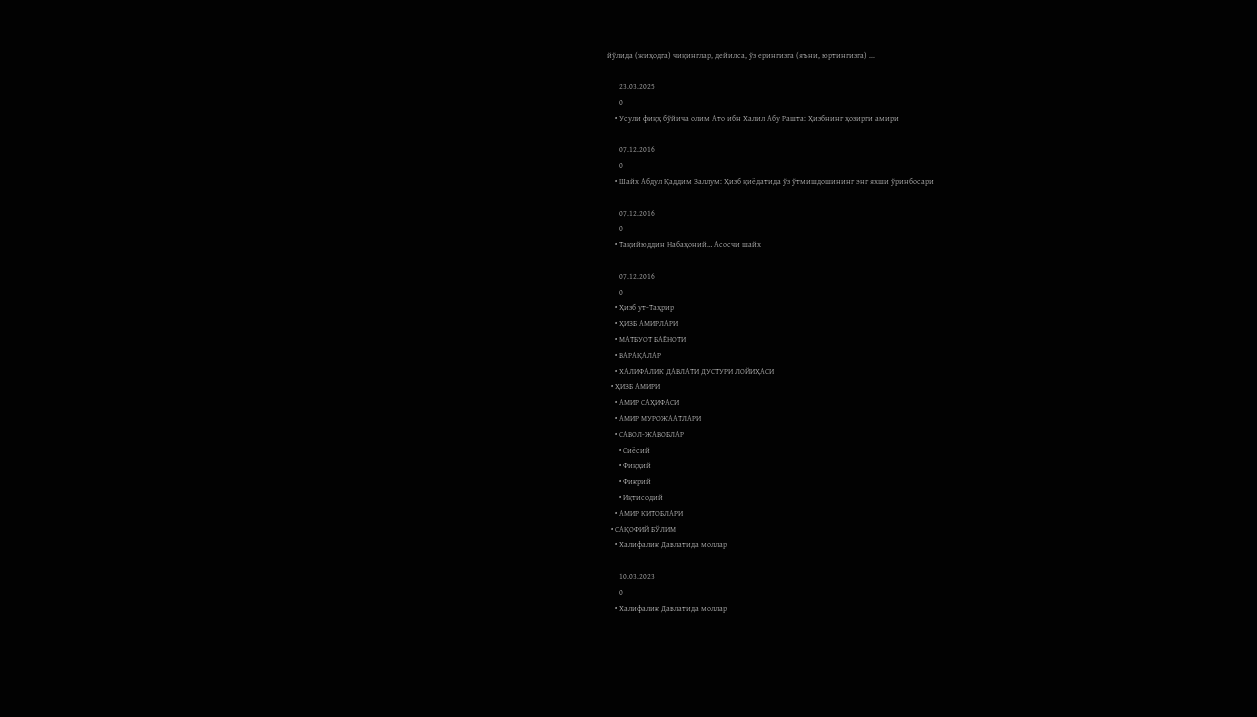йўлида (жиҳодга) чиқинглар, дейилса, ўз ерингизга (яъни, юртингизга) ...

      23.03.2025
      0
    • Усули фиқҳ бўйича олим Ато ибн Халил Абу Рашта: Ҳизбнинг ҳозирги амири

      07.12.2016
      0
    • Шайх Абдул Қаддим Заллум: Ҳизб қиёдатида ўз ўтмишдошининг энг яхши ўринбосари

      07.12.2016
      0
    • Тақийюддин Набаҳоний… Асосчи шайх

      07.12.2016
      0
    • Ҳизб ут-Таҳрир
    • ҲИЗБ АМИРЛАРИ
    • МАТБУОТ БАЁНОТИ
    • ВАРАҚАЛАР
    • ХАЛИФАЛИК ДАВЛАТИ ДУСТУРИ ЛОЙИҲАСИ
  • ҲИЗБ АМИРИ
    • АМИР САҲИФАСИ
    • АМИР МУРОЖААТЛАРИ
    • САВОЛ-ЖАВОБЛАР
      • Сиёсий
      • Фиқҳий
      • Фикрий
      • Иқтисодий
    • АМИР КИТОБЛАРИ
  • САҚОФИЙ БЎЛИМ
    • Халифалик Давлатида моллар

      10.03.2023
      0
    • Халифалик Давлатида моллар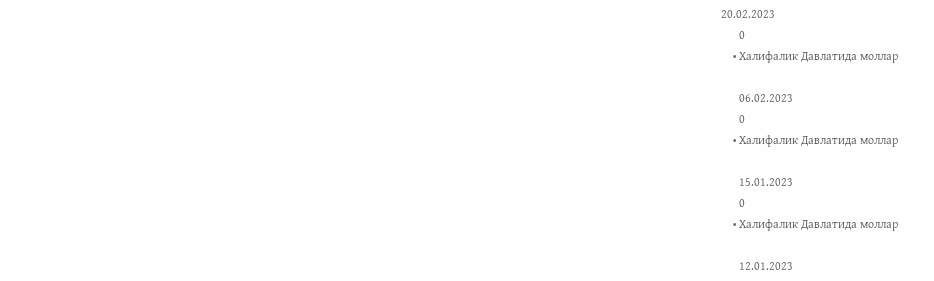20.02.2023
      0
    • Халифалик Давлатида моллар

      06.02.2023
      0
    • Халифалик Давлатида моллар

      15.01.2023
      0
    • Халифалик Давлатида моллар

      12.01.2023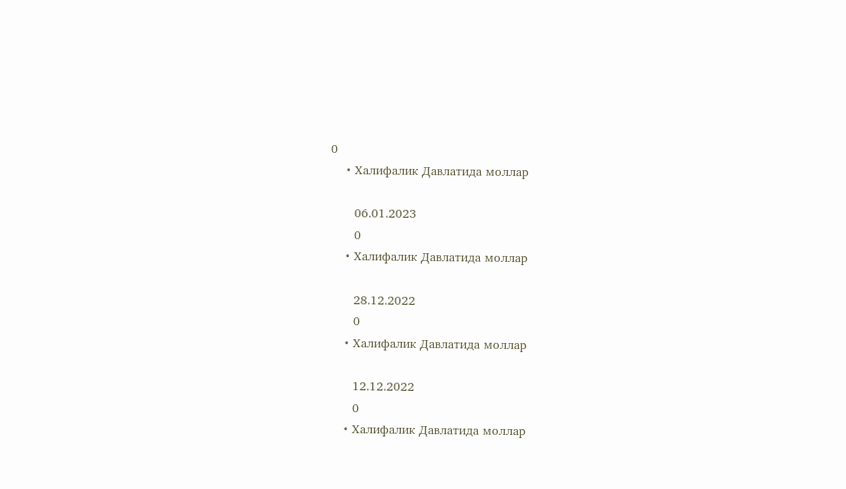0
    • Халифалик Давлатида моллар

      06.01.2023
      0
    • Халифалик Давлатида моллар

      28.12.2022
      0
    • Халифалик Давлатида моллар

      12.12.2022
      0
    • Халифалик Давлатида моллар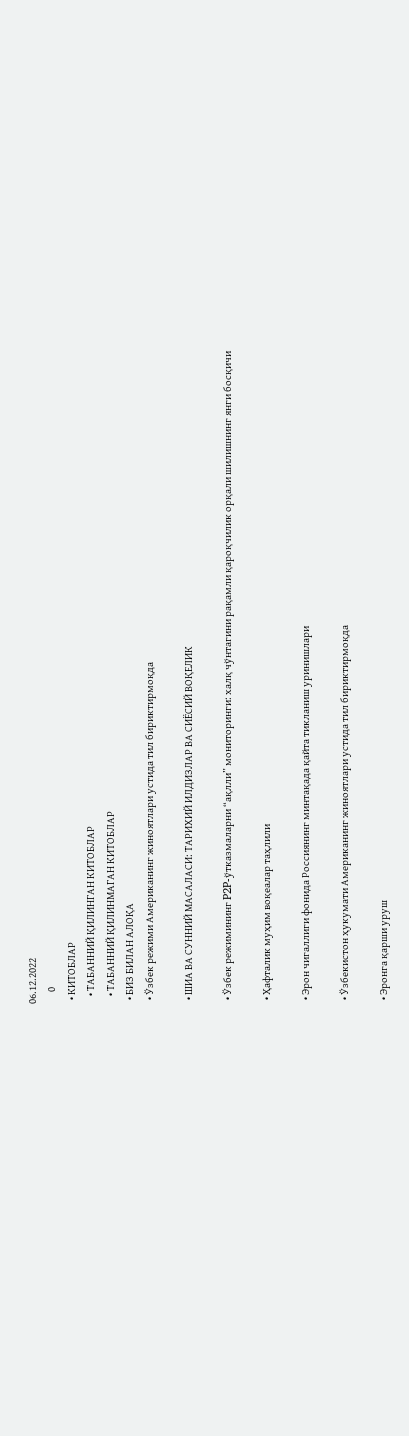06.12.2022
      0
  • КИТОБЛАР
    • ТАБАННИЙ ҚИЛИНГАН КИТОБЛАР
    • ТАБАННИЙ ҚИЛИНМАГАН КИТОБЛАР
  • БИЗ БИЛАН АЛОҚА
  • Ўзбек режими Американинг жиноятлари устида тил бириктирмоқда

  • ШИА ВА СУННИЙ МАСАЛАСИ: ТАРИХИЙ ИЛДИЗЛАР ВА СИЁСИЙ ВОҚЕЛИК

  • Ўзбек режимининг P2P-ўтказмаларни “ақлли” мониторинги: халқ чўнтагини рақамли қароқчилик орқали шилишнинг янги босқичи

  • Ҳафталик муҳим воқеалар таҳлили

  • Эрон чигаллиги фонида Россиянинг минтақада қайта тикланиш уринишлари

  • Ўзбекистон ҳукумати Американинг жиноятлари устида тил бириктирмоқда

  • Эронга қарши уруш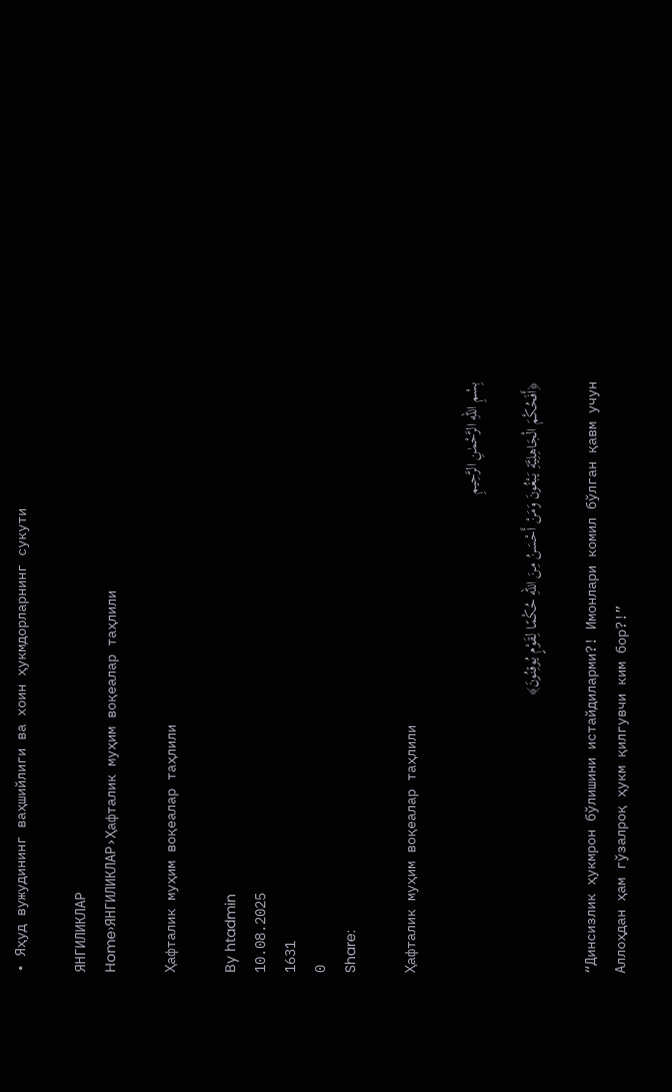• Яҳуд вужудининг ваҳшийлиги ва хоин ҳукмдорларнинг сукути

ЯНГИЛИКЛАР
Home›ЯНГИЛИКЛАР›Ҳафталик муҳим воқеалар таҳлили

Ҳафталик муҳим воқеалар таҳлили

By htadmin
10.08.2025
1631
0
Share:

Ҳафталик муҳим воқеалар таҳлили

بِسْمِ اللهِ الرَّحْمٰنِ الرَّحِيمِ

﴿أَفَحُكْمَ الْجَاهِلِيَّةِ يَبْغُونَ وَمَنْ أَحْسَنُ مِنَ اللهِ حُكْمًا لِقَوْمٍ يُوقِنُونَ﴾

“Динсизлик ҳукмрон бўлишини истайдиларми?! Имонлари комил бўлган қавм учун Аллоҳдан ҳам гўзалроқ ҳукм қилгувчи ким бор?!”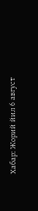Хабар: Жорий йил 6 август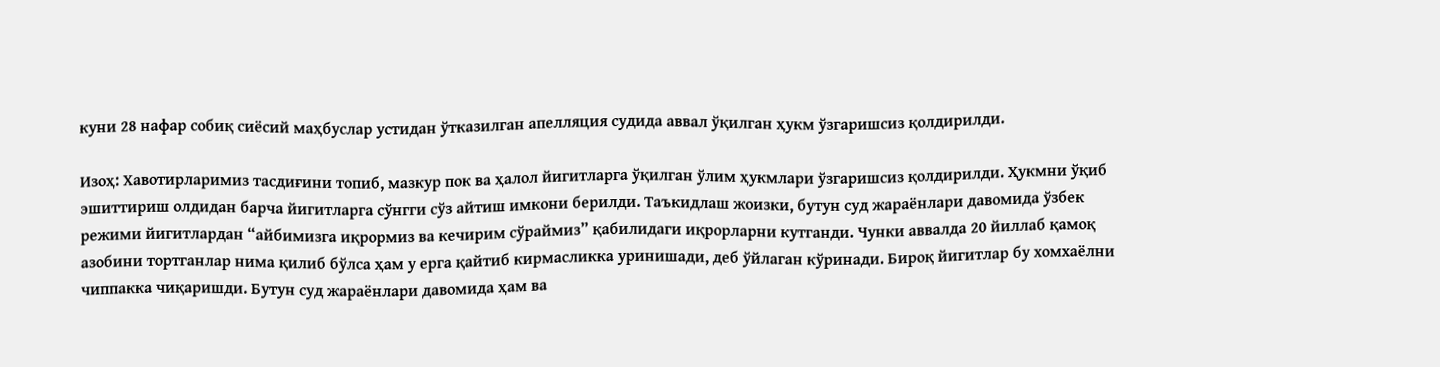куни 28 нафар собиқ сиёсий маҳбуслар устидан ўтказилган апелляция судида аввал ўқилган ҳукм ўзгаришсиз қолдирилди.

Изоҳ: Хавотирларимиз тасдиғини топиб, мазкур пок ва ҳалол йигитларга ўқилган ўлим ҳукмлари ўзгаришсиз қолдирилди. Ҳукмни ўқиб эшиттириш олдидан барча йигитларга сўнгги сўз айтиш имкони берилди. Таъкидлаш жоизки, бутун суд жараёнлари давомида ўзбек режими йигитлардан “айбимизга иқрормиз ва кечирим сўраймиз” қабилидаги иқрорларни кутганди. Чунки аввалда 20 йиллаб қамоқ азобини тортганлар нима қилиб бўлса ҳам у ерга қайтиб кирмасликка уринишади, деб ўйлаган кўринади. Бироқ йигитлар бу хомхаёлни чиппакка чиқаришди. Бутун суд жараёнлари давомида ҳам ва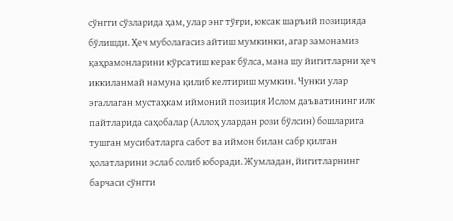сўнгги сўзларида ҳам, улар энг тўғри, юксак шаръий позицияда бўлишди. Ҳеч муболағасиз айтиш мумкинки, агар замонамиз қаҳрамонларини кўрсатиш керак бўлса, мана шу йигитларни ҳеч иккиланмай намуна қилиб келтириш мумкин. Чунки улар эгаллаган мустаҳкам иймоний позиция Ислом даъватининг илк пайтларида саҳобалар (Аллоҳ улардан рози бўлсин) бошларига тушган мусибатларга сабот ва иймон билан сабр қилган ҳолатларини эслаб солиб юборади. Жумладан, йигитларнинг барчаси сўнгги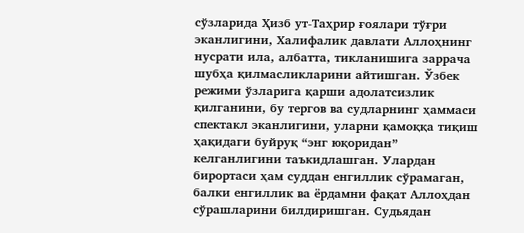сўзларида Ҳизб ут-Таҳрир ғоялари тўғри эканлигини, Халифалик давлати Аллоҳнинг нусрати ила, албатта, тикланишига заррача шубҳа қилмасликларини айтишган. Ўзбек режими ўзларига қарши адолатсизлик қилганини, бу тергов ва судларнинг ҳаммаси спектакл эканлигини, уларни қамоққа тиқиш ҳақидаги буйруқ “энг юқоридан” келганлигини таъкидлашган. Улардан бирортаси ҳам суддан енгиллик сўрамаган, балки енгиллик ва ёрдамни фақат Аллоҳдан сўрашларини билдиришган. Судьядан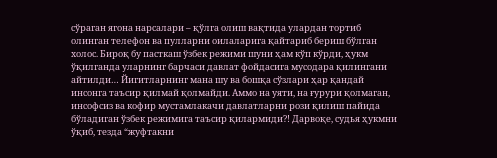сўраган ягона нарсалари – қўлга олиш вақтида улардан тортиб олинган телефон ва пулларни оилаларига қайтариб бериш бўлган холос. Бироқ бу пасткаш ўзбек режими шуни ҳам кўп кўрди, ҳукм ўқилганда уларнинг барчаси давлат фойдасига мусодара қилингани айтилди… Йигитларнинг мана шу ва бошқа сўзлари ҳар қандай инсонга таъсир қилмай қолмайди. Аммо на уяти, на ғурури қолмаган, инсофсиз ва кофир мустамлакачи давлатларни рози қилиш пайида бўладиган ўзбек режимига таъсир қилармиди?! Дарвоқе, судья ҳукмни ўқиб, тезда “жуфтакни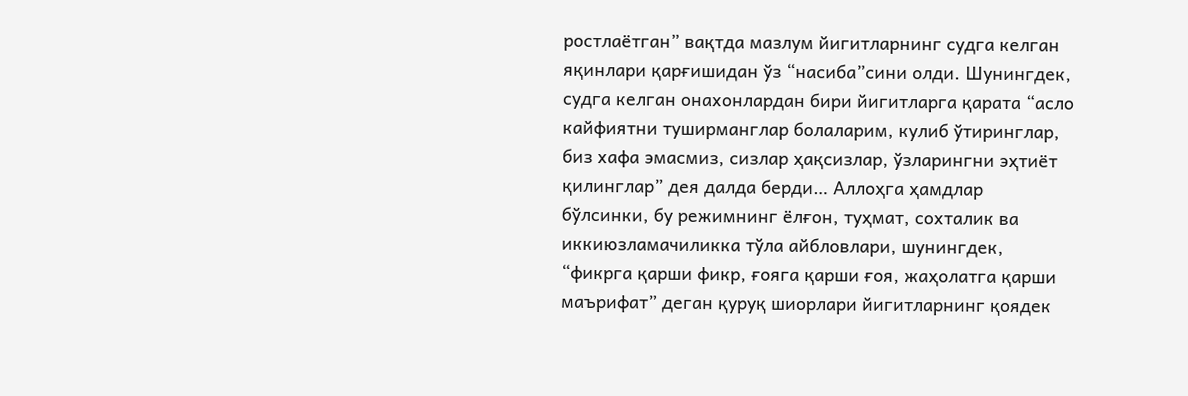ростлаётган” вақтда мазлум йигитларнинг судга келган яқинлари қарғишидан ўз “насиба”сини олди. Шунингдек, судга келган онахонлардан бири йигитларга қарата “асло кайфиятни туширманглар болаларим, кулиб ўтиринглар, биз хафа эмасмиз, сизлар ҳақсизлар, ўзларингни эҳтиёт қилинглар” дея далда берди… Аллоҳга ҳамдлар бўлсинки, бу режимнинг ёлғон, туҳмат, сохталик ва иккиюзламачиликка тўла айбловлари, шунингдек, “фикрга қарши фикр, ғояга қарши ғоя, жаҳолатга қарши маърифат” деган қуруқ шиорлари йигитларнинг қоядек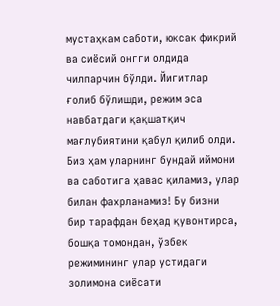мустаҳкам саботи, юксак фикрий ва сиёсий онгги олдида чилпарчин бўлди. Йигитлар ғолиб бўлишди, режим эса навбатдаги қақшатқич мағлубиятини қабул қилиб олди. Биз ҳам уларнинг бундай иймони ва саботига ҳавас қиламиз, улар билан фахрланамиз! Бу бизни бир тарафдан беҳад қувонтирса, бошқа томондан, ўзбек режимининг улар устидаги золимона сиёсати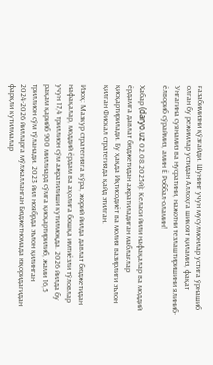ғазабимизни қўзғайди. Шунинг учун мусулмонлар устига ўрнашиб олган бу режимлар устидан Аллоҳга шикоят қиламиз, фақат Унгагина суянамиз ва нусратини, нажотни тезлаштиришини ялиниб-ёлвориб сўраймиз, амин Ё Роббал-оламин!

Хабар (daryo.uz 02.08.2025й): Келаси йили нафақалар ва моддий ёрдамга давлат бюджетидан ажратиладиган маблағлар қисқартирилади. Бу ҳақда Иқтисодиёт ва молия вазирлиги эълон қилган Фискал стратегияда қайд этилган.

Изоҳ: Мазкур стратегияга кўра, жорий йилда давлат бюджетидан нафақалар, моддий ёрдам ва аҳолига бошқа имтиёзли тўловлар учун 17,4 триллион сўм ажратилиши кутилмоқда. 2026 йилда бу рақам қарийб 900 миллиард сўмга қисқартирилиб, жами 16,5 триллион сўм тўланади. 2023 йил ноябрда эълон қилинган 2024-2026 йилларга мўлжалланган Бюджетномада юқоридагидан фарқли кутилмалар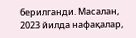берилганди. Масалан, 2023 йилда нафақалар,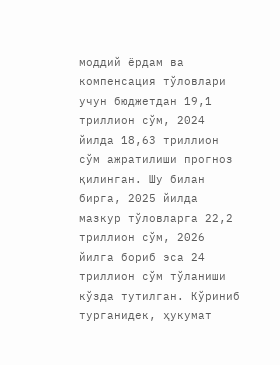моддий ёрдам ва компенсация тўловлари учун бюджетдан 19,1 триллион сўм, 2024 йилда 18,63 триллион сўм ажратилиши прогноз қилинган. Шу билан бирга, 2025 йилда мазкур тўловларга 22,2 триллион сўм, 2026 йилга бориб эса 24 триллион сўм тўланиши кўзда тутилган. Кўриниб турганидек, ҳукумат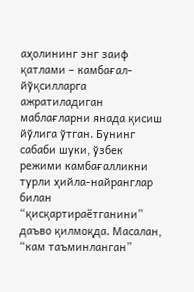аҳолининг энг заиф қатлами – камбағал-йўқсилларга ажратиладиган маблағларни янада қисиш йўлига ўтган. Бунинг сабаби шуки, ўзбек режими камбағалликни турли ҳийла-найранглар билан “қисқартираётганини” даъво қилмоқда. Масалан, “кам таъминланган”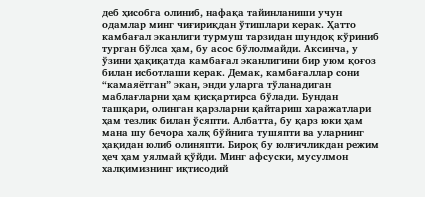деб ҳисобга олиниб, нафақа тайинланиши учун одамлар минг чиғириқдан ўтишлари керак. Ҳатто камбағал эканлиги турмуш тарзидан шундоқ кўриниб турган бўлса ҳам, бу асос бўлолмайди. Аксинча, у ўзини ҳақиқатда камбағал эканлигини бир уюм қоғоз билан исботлаши керак. Демак, камбағаллар сони “камаяётган” экан, энди уларга тўланадиган маблағларни ҳам қисқартирса бўлади. Бундан ташқари, олинган қарзларни қайтариш харажатлари ҳам тезлик билан ўсяпти. Албатта, бу қарз юки ҳам мана шу бечора халқ бўйнига тушяпти ва уларнинг ҳақидан юлиб олиняпти. Бироқ бу юлғичликдан режим ҳеч ҳам уялмай қўйди. Минг афсуски, мусулмон халқимизнинг иқтисодий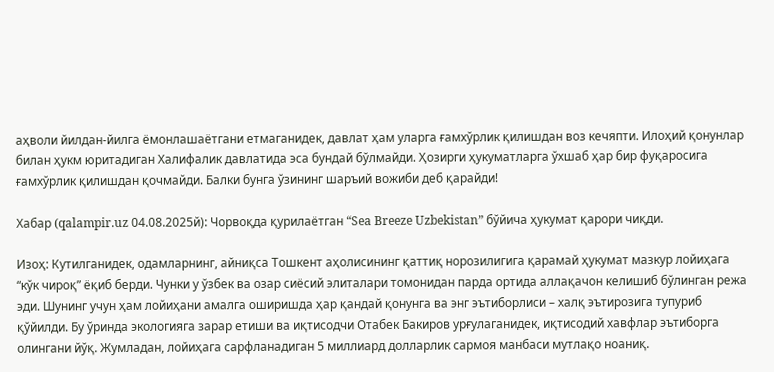аҳволи йилдан-йилга ёмонлашаётгани етмаганидек, давлат ҳам уларга ғамхўрлик қилишдан воз кечяпти. Илоҳий қонунлар билан ҳукм юритадиган Халифалик давлатида эса бундай бўлмайди. Ҳозирги ҳукуматларга ўхшаб ҳар бир фуқаросига ғамхўрлик қилишдан қочмайди. Балки бунга ўзининг шаръий вожиби деб қарайди!

Хабар (qalampir.uz 04.08.2025й): Чорвоқда қурилаётган “Sea Breeze Uzbekistan” бўйича ҳукумат қарори чиқди.

Изоҳ: Кутилганидек, одамларнинг, айниқса Тошкент аҳолисининг қаттиқ норозилигига қарамай ҳукумат мазкур лойиҳага “кўк чироқ” ёқиб берди. Чунки у ўзбек ва озар сиёсий элиталари томонидан парда ортида аллақачон келишиб бўлинган режа эди. Шунинг учун ҳам лойиҳани амалга оширишда ҳар қандай қонунга ва энг эътиборлиси – халқ эътирозига тупуриб қўйилди. Бу ўринда экологияга зарар етиши ва иқтисодчи Отабек Бакиров урғулаганидек, иқтисодий хавфлар эътиборга олингани йўқ. Жумладан, лойиҳага сарфланадиган 5 миллиард долларлик сармоя манбаси мутлақо ноаниқ.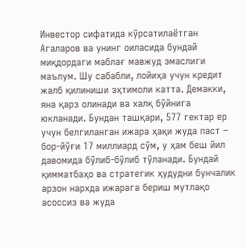Инвестор сифатида кўрсатилаётган Агаларов ва унинг оиласида бундай миқдордаги маблағ мавжуд эмаслиги маълум. Шу сабабли, лойиҳа учун кредит жалб қилиниши эҳтимоли катта. Демакки, яна қарз олинади ва халқ бўйнига юкланади. Бундан ташқари, 577 гектар ер учун белгиланган ижара ҳақи жуда паст – бор-йўғи 17 миллиард сўм, у ҳам беш йил давомида бўлиб-бўлиб тўланади. Бундай қимматбаҳо ва стратегик ҳудудни бунчалик арзон нархда ижарага бериш мутлақо асоссиз ва жуда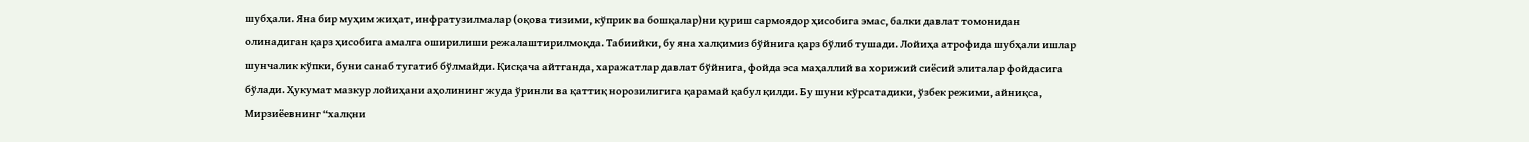шубҳали. Яна бир муҳим жиҳат, инфратузилмалар (оқова тизими, кўприк ва бошқалар)ни қуриш сармоядор ҳисобига эмас, балки давлат томонидан олинадиган қарз ҳисобига амалга оширилиши режалаштирилмоқда. Табиийки, бу яна халқимиз бўйнига қарз бўлиб тушади. Лойиҳа атрофида шубҳали ишлар шунчалик кўпки, буни санаб тугатиб бўлмайди. Қисқача айтганда, харажатлар давлат бўйнига, фойда эса маҳаллий ва хорижий сиёсий элиталар фойдасига бўлади. Ҳукумат мазкур лойиҳани аҳолининг жуда ўринли ва қаттиқ норозилигига қарамай қабул қилди. Бу шуни кўрсатадики, ўзбек режими, айниқса, Мирзиёевнинг “халқни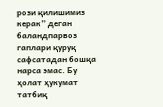рози қилишимиз керак” деган баландпарвоз гаплари қуруқ сафсатадан бошқа нарса эмас. Бу ҳолат ҳукумат татбиқ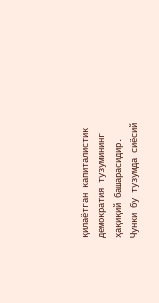қилаётган капиталистик демократия тузумининг ҳақиқий башарасидир. Чунки бу тузумда сиёсий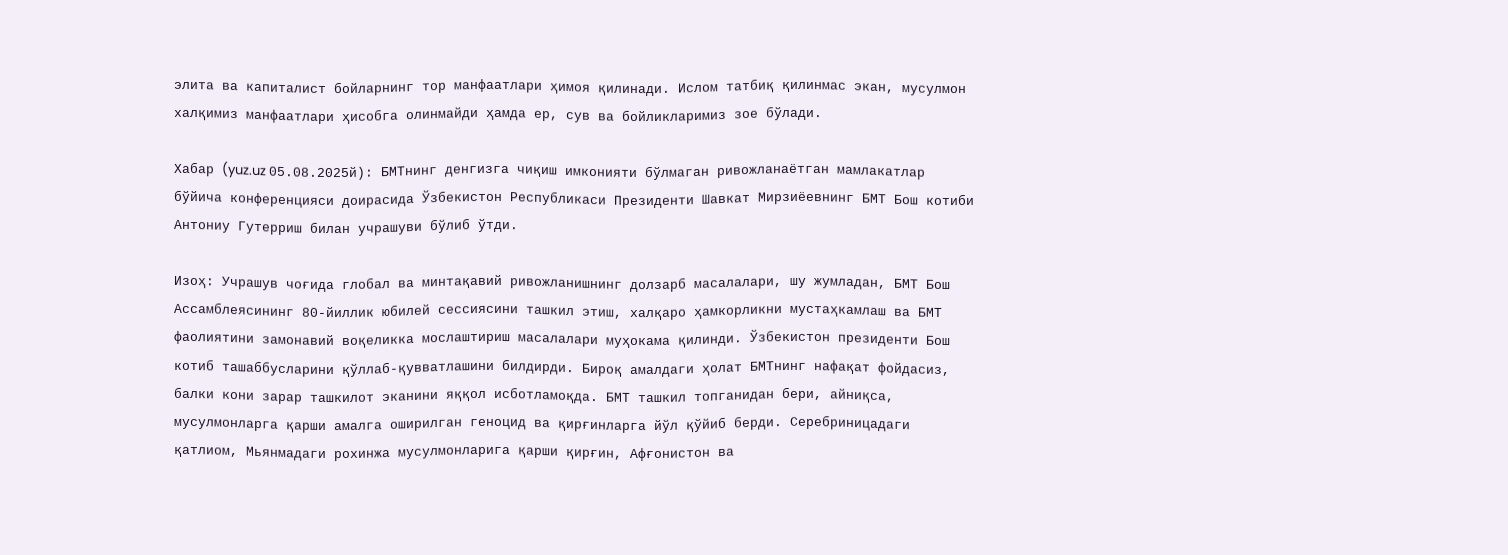элита ва капиталист бойларнинг тор манфаатлари ҳимоя қилинади. Ислом татбиқ қилинмас экан, мусулмон халқимиз манфаатлари ҳисобга олинмайди ҳамда ер, сув ва бойликларимиз зое бўлади.

Хабар (yuz.uz 05.08.2025й): БМТнинг денгизга чиқиш имконияти бўлмаган ривожланаётган мамлакатлар бўйича конференцияси доирасида Ўзбекистон Республикаси Президенти Шавкат Мирзиёевнинг БМТ Бош котиби Антониу Гутерриш билан учрашуви бўлиб ўтди.

Изоҳ: Учрашув чоғида глобал ва минтақавий ривожланишнинг долзарб масалалари, шу жумладан, БМТ Бош Ассамблеясининг 80-йиллик юбилей сессиясини ташкил этиш, халқаро ҳамкорликни мустаҳкамлаш ва БМТ фаолиятини замонавий воқеликка мослаштириш масалалари муҳокама қилинди. Ўзбекистон президенти Бош котиб ташаббусларини қўллаб-қувватлашини билдирди. Бироқ амалдаги ҳолат БМТнинг нафақат фойдасиз, балки кони зарар ташкилот эканини яққол исботламоқда. БМТ ташкил топганидан бери, айниқса, мусулмонларга қарши амалга оширилган геноцид ва қирғинларга йўл қўйиб берди. Серебриницадаги қатлиом, Мьянмадаги рохинжа мусулмонларига қарши қирғин, Афғонистон ва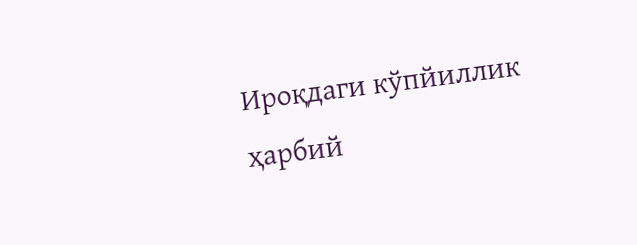Ироқдаги кўпйиллик ҳарбий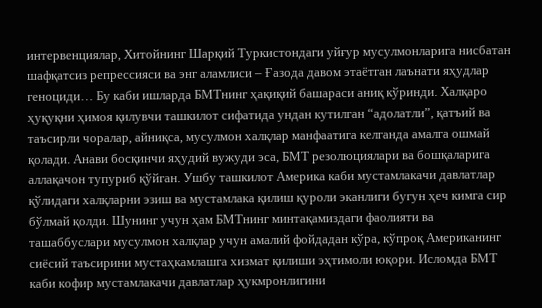интервенциялар, Хитойнинг Шарқий Туркистондаги уйғур мусулмонларига нисбатан шафқатсиз репрессияси ва энг аламлиси – Ғазода давом этаётган лаънати яҳудлар геноциди… Бу каби ишларда БМТнинг ҳақиқий башараси аниқ кўринди. Халқаро ҳуқуқни ҳимоя қилувчи ташкилот сифатида ундан кутилган “адолатли”, қатъий ва таъсирли чоралар, айниқса, мусулмон халқлар манфаатига келганда амалга ошмай қолади. Анави босқинчи яҳудий вужуди эса, БМТ резолюциялари ва бошқаларига аллақачон тупуриб қўйган. Ушбу ташкилот Америка каби мустамлакачи давлатлар қўлидаги халқларни эзиш ва мустамлака қилиш қуроли эканлиги бугун ҳеч кимга сир бўлмай қолди. Шунинг учун ҳам БМТнинг минтақамиздаги фаолияти ва ташаббуслари мусулмон халқлар учун амалий фойдадан кўра, кўпроқ Американинг сиёсий таъсирини мустаҳкамлашга хизмат қилиши эҳтимоли юқори. Исломда БМТ каби кофир мустамлакачи давлатлар ҳукмронлигини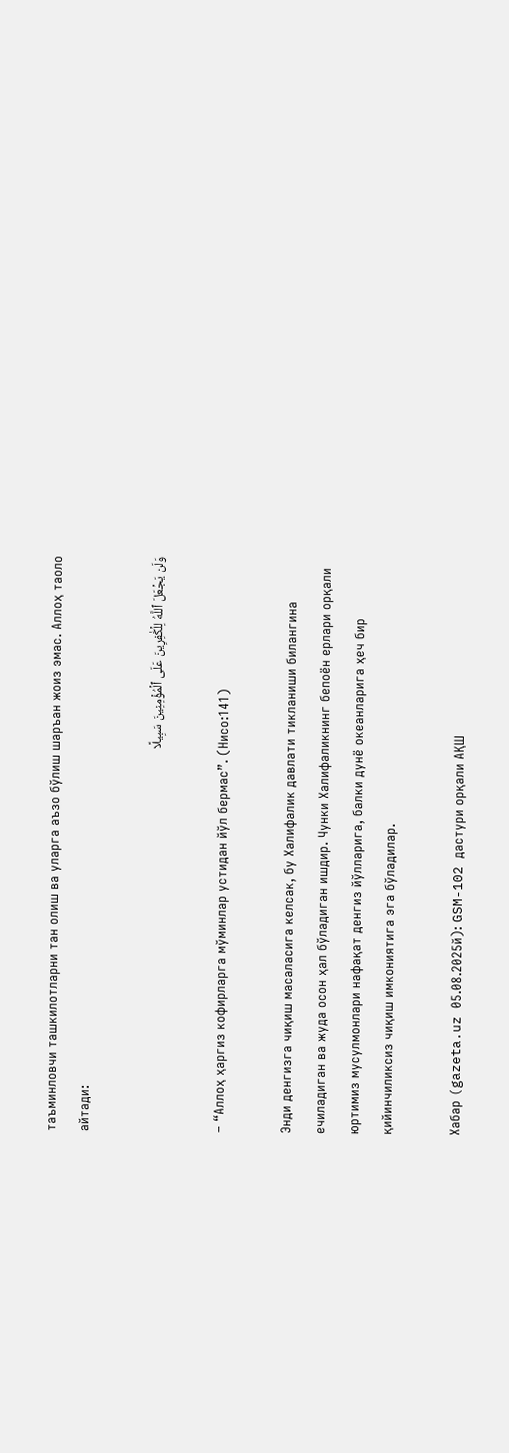таъминловчи ташкилотларни тан олиш ва уларга аъзо бўлиш шаръан жоиз эмас. Аллоҳ таоло айтади:

وَلَن يَجۡعَلَ ٱللَّهُ لِلۡكَٰفِرِينَ عَلَى ٱلۡمُؤۡمِنِينَ سَبِيلًا

– “Аллоҳ ҳаргиз кофирларга мўминлар устидан йўл бермас”. (Нисо:141)

Энди денгизга чиқиш масаласига келсак, бу Халифалик давлати тикланиши билангина ечиладиган ва жуда осон ҳал бўладиган ишдир. Чунки Халифаликнинг бепоён ерлари орқали юртимиз мусулмонлари нафақат денгиз йўлларига, балки дунё океанларига ҳеч бир қийинчиликсиз чиқиш имкониятига эга бўладилар.

Хабар (gazeta.uz 05.08.2025й): GSM-102 дастури орқали АҚШ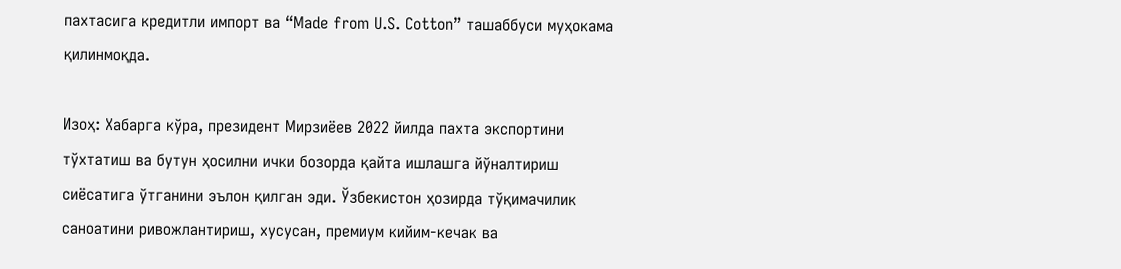пахтасига кредитли импорт ва “Made from U.S. Cotton” ташаббуси муҳокама қилинмоқда.

Изоҳ: Хабарга кўра, президент Мирзиёев 2022 йилда пахта экспортини тўхтатиш ва бутун ҳосилни ички бозорда қайта ишлашга йўналтириш сиёсатига ўтганини эълон қилган эди. Ўзбекистон ҳозирда тўқимачилик саноатини ривожлантириш, хусусан, премиум кийим-кечак ва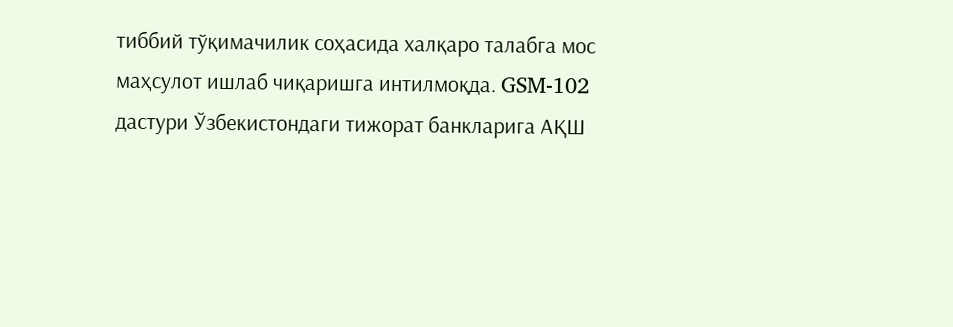тиббий тўқимачилик соҳасида халқаро талабга мос маҳсулот ишлаб чиқаришга интилмоқда. GSM-102 дастури Ўзбекистондаги тижорат банкларига АҚШ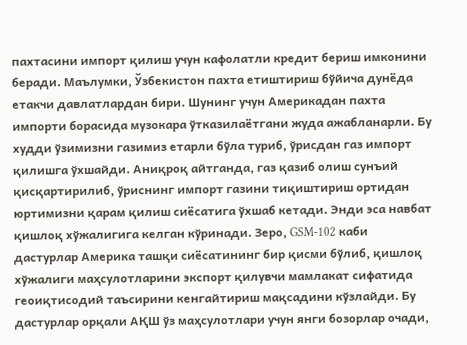пахтасини импорт қилиш учун кафолатли кредит бериш имконини беради. Маълумки, Ўзбекистон пахта етиштириш бўйича дунёда етакчи давлатлардан бири. Шунинг учун Америкадан пахта импорти борасида музокара ўтказилаётгани жуда ажабланарли. Бу худди ўзимизни газимиз етарли бўла туриб, ўрисдан газ импорт қилишга ўхшайди. Аниқроқ айтганда, газ қазиб олиш сунъий қисқартирилиб, ўриснинг импорт газини тиқиштириш ортидан юртимизни қарам қилиш сиёсатига ўхшаб кетади. Энди эса навбат қишлоқ хўжалигига келган кўринади. Зеро, GSM-102 каби дастурлар Америка ташқи сиёсатининг бир қисми бўлиб, қишлоқ хўжалиги маҳсулотларини экспорт қилувчи мамлакат сифатида геоиқтисодий таъсирини кенгайтириш мақсадини кўзлайди. Бу дастурлар орқали АҚШ ўз маҳсулотлари учун янги бозорлар очади,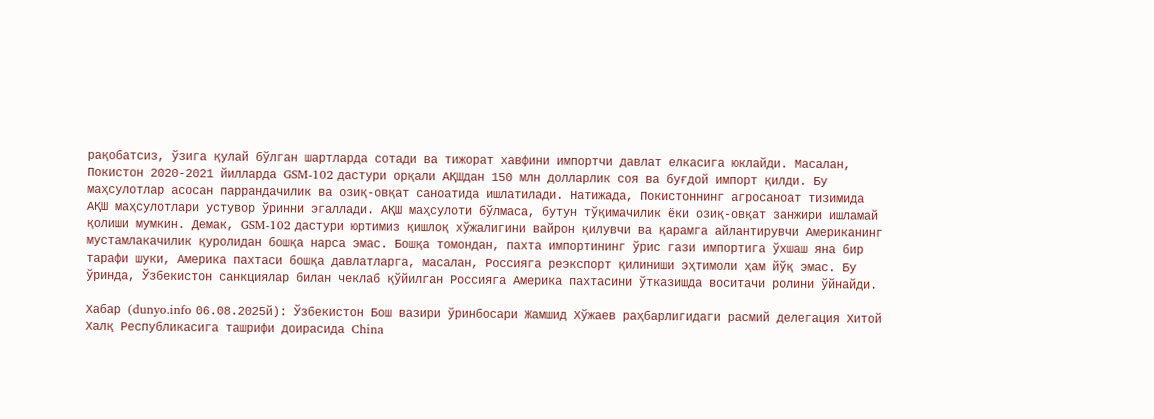рақобатсиз, ўзига қулай бўлган шартларда сотади ва тижорат хавфини импортчи давлат елкасига юклайди. Масалан, Покистон 2020-2021 йилларда GSM-102 дастури орқали АҚШдан 150 млн долларлик соя ва буғдой импорт қилди. Бу маҳсулотлар асосан паррандачилик ва озиқ-овқат саноатида ишлатилади. Натижада, Покистоннинг агросаноат тизимида АҚШ маҳсулотлари устувор ўринни эгаллади. АҚШ маҳсулоти бўлмаса, бутун тўқимачилик ёки озиқ-овқат занжири ишламай қолиши мумкин. Демак, GSM-102 дастури юртимиз қишлоқ хўжалигини вайрон қилувчи ва қарамга айлантирувчи Американинг мустамлакачилик қуролидан бошқа нарса эмас. Бошқа томондан, пахта импортининг ўрис гази импортига ўхшаш яна бир тарафи шуки, Америка пахтаси бошқа давлатларга, масалан, Россияга реэкспорт қилиниши эҳтимоли ҳам йўқ эмас. Бу ўринда, Ўзбекистон санкциялар билан чеклаб қўйилган Россияга Америка пахтасини ўтказишда воситачи ролини ўйнайди.

Хабар (dunyo.info 06.08.2025й): Ўзбекистон Бош вазири ўринбосари Жамшид Хўжаев раҳбарлигидаги расмий делегация Хитой Халқ Республикасига ташрифи доирасида China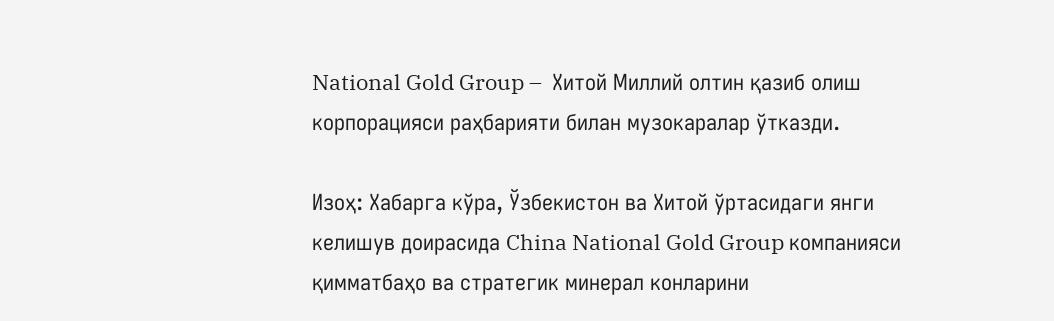National Gold Group –  Хитой Миллий олтин қазиб олиш корпорацияси раҳбарияти билан музокаралар ўтказди.

Изоҳ: Хабарга кўра, Ўзбекистон ва Хитой ўртасидаги янги келишув доирасида China National Gold Group компанияси қимматбаҳо ва стратегик минерал конларини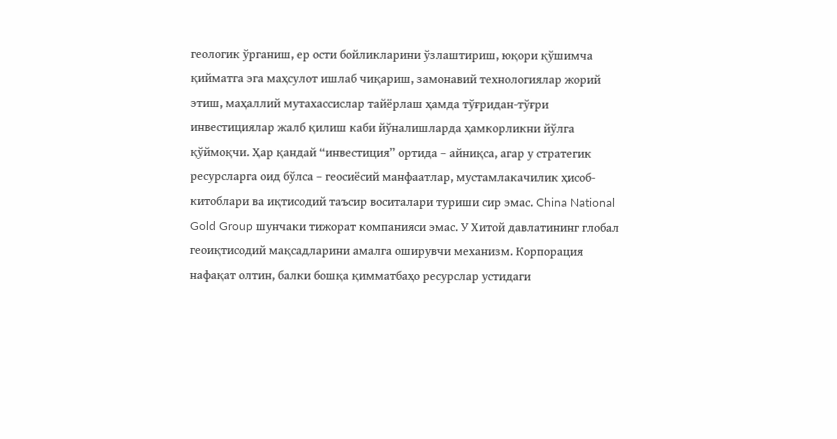геологик ўрганиш, ер ости бойликларини ўзлаштириш, юқори қўшимча қийматга эга маҳсулот ишлаб чиқариш, замонавий технологиялар жорий этиш, маҳаллий мутахассислар тайёрлаш ҳамда тўғридан-тўғри инвестициялар жалб қилиш каби йўналишларда ҳамкорликни йўлга қўймоқчи. Ҳар қандай “инвестиция” ортида – айниқса, агар у стратегик ресурсларга оид бўлса – геосиёсий манфаатлар, мустамлакачилик ҳисоб-китоблари ва иқтисодий таъсир воситалари туриши сир эмас. China National Gold Group шунчаки тижорат компанияси эмас. У Хитой давлатининг глобал геоиқтисодий мақсадларини амалга оширувчи механизм. Корпорация нафақат олтин, балки бошқа қимматбаҳо ресурслар устидаги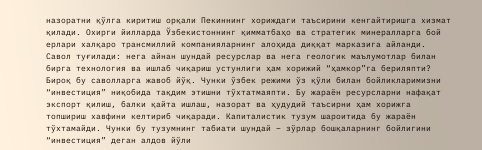назоратни қўлга киритиш орқали Пекиннинг хориждаги таъсирини кенгайтиришга хизмат қилади. Охирги йилларда Ўзбекистоннинг қимматбаҳо ва стратегик минералларга бой ерлари халқаро трансмиллий компанияларнинг алоҳида диққат марказига айланди. Савол туғилади: нега айнан шундай ресурслар ва нега геологик маълумотлар билан бирга технология ва ишлаб чиқариш устунлиги ҳам хорижий “ҳамкор”га бериляпти? Бироқ бу саволларга жавоб йўқ. Чунки ўзбек режими ўз қўли билан бойликларимизни “инвестиция” ниқобида тақдим этишни тўхтатмаяпти. Бу жараён ресурсларни нафақат экспорт қилиш, балки қайта ишлаш, назорат ва ҳудудий таъсирни ҳам хорижга топшириш хавфини келтириб чиқаради. Капиталистик тузум шароитида бу жараён тўхтамайди. Чунки бу тузумнинг табиати шундай – зўрлар бошқаларнинг бойлигини “инвестиция” деган алдов йўли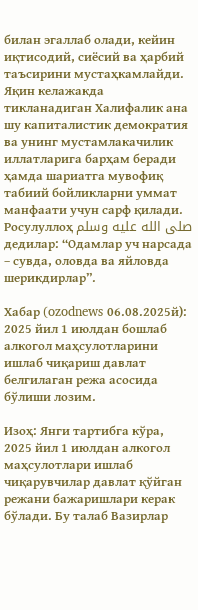билан эгаллаб олади, кейин иқтисодий, сиёсий ва ҳарбий таъсирини мустаҳкамлайди. Яқин келажакда тикланадиган Халифалик ана шу капиталистик демократия ва унинг мустамлакачилик иллатларига барҳам беради ҳамда шариатга мувофиқ табиий бойликларни уммат манфаати учун сарф қилади. Росулуллоҳ صلى الله عليه وسلم дедилар: “Одамлар уч нарсада – сувда, оловда ва яйловда шерикдирлар”.

Хабар (ozodnews 06.08.2025й): 2025 йил 1 июлдан бошлаб алкогол маҳсулотларини ишлаб чиқариш давлат белгилаган режа асосида бўлиши лозим.

Изоҳ: Янги тартибга кўра, 2025 йил 1 июлдан алкогол маҳсулотлари ишлаб чиқарувчилар давлат қўйган режани бажаришлари керак бўлади. Бу талаб Вазирлар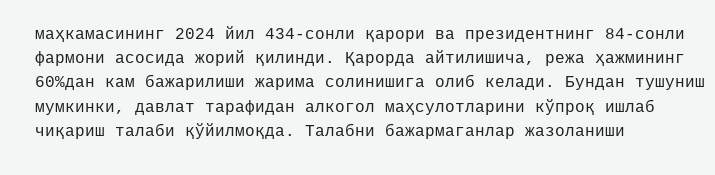маҳкамасининг 2024 йил 434-сонли қарори ва президентнинг 84-сонли фармони асосида жорий қилинди. Қарорда айтилишича, режа ҳажмининг 60%дан кам бажарилиши жарима солинишига олиб келади. Бундан тушуниш мумкинки, давлат тарафидан алкогол маҳсулотларини кўпроқ ишлаб чиқариш талаби қўйилмоқда. Талабни бажармаганлар жазоланиши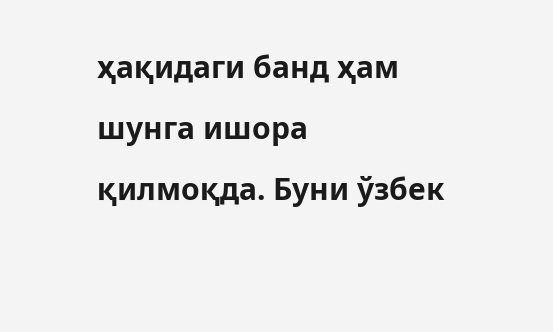ҳақидаги банд ҳам шунга ишора қилмоқда. Буни ўзбек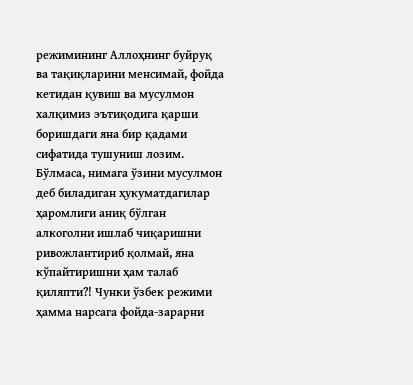режимининг Аллоҳнинг буйруқ ва тақиқларини менсимай, фойда кетидан қувиш ва мусулмон халқимиз эътиқодига қарши боришдаги яна бир қадами сифатида тушуниш лозим. Бўлмаса, нимага ўзини мусулмон деб биладиган ҳукуматдагилар ҳаромлиги аниқ бўлган алкоголни ишлаб чиқаришни ривожлантириб қолмай, яна кўпайтиришни ҳам талаб қиляпти?! Чунки ўзбек режими ҳамма нарсага фойда-зарарни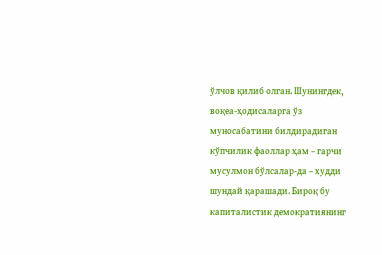ўлчов қилиб олган. Шунингдек, воқеа-ҳодисаларга ўз муносабатини билдирадиган кўпчилик фаоллар ҳам – гарчи мусулмон бўлсалар-да – худди шундай қарашади. Бироқ бу капиталистик демократиянинг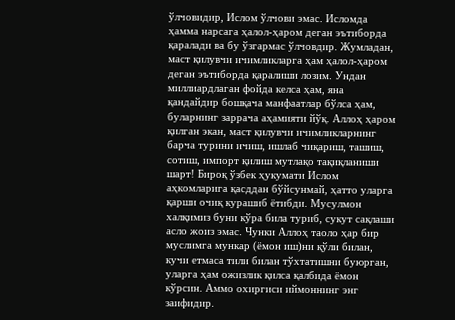ўлчовидир, Ислом ўлчови эмас. Исломда ҳамма нарсага ҳалол-ҳаром деган эътиборда қаралади ва бу ўзгармас ўлчовдир. Жумладан, маст қилувчи ичимликларга ҳам ҳалол-ҳаром деган эътиборда қаралиши лозим. Ундан миллиардлаган фойда келса ҳам, яна қандайдир бошқача манфаатлар бўлса ҳам, буларнинг заррача аҳамияти йўқ. Аллоҳ ҳаром қилган экан, маст қилувчи ичимликларнинг барча турини ичиш, ишлаб чиқариш, ташиш, сотиш, импорт қилиш мутлақо тақиқланиши шарт! Бироқ ўзбек ҳукумати Ислом аҳкомларига қасддан бўйсунмай, ҳатто уларга қарши очиқ курашиб ётибди. Мусулмон халқимиз буни кўра била туриб, сукут сақлаши асло жоиз эмас. Чунки Аллоҳ таоло ҳар бир муслимга мункар (ёмон иш)ни қўли билан, кучи етмаса тили билан тўхтатишни буюрган, уларга ҳам ожизлик қилса қалбида ёмон кўрсин. Аммо охиргиси иймоннинг энг заифидир.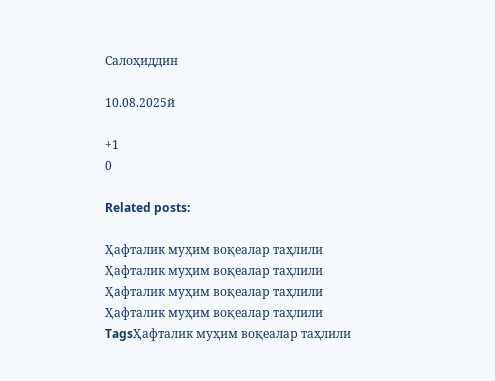Салоҳиддин

10.08.2025й

+1
0

Related posts:

Ҳафталик муҳим воқеалар таҳлили Ҳафталик муҳим воқеалар таҳлили Ҳафталик муҳим воқеалар таҳлили Ҳафталик муҳим воқеалар таҳлили
TagsҲафталик муҳим воқеалар таҳлили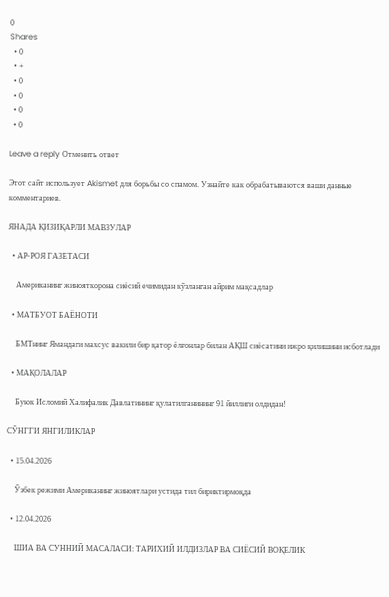0
Shares
  • 0
  • +
  • 0
  • 0
  • 0
  • 0

Leave a reply Отменить ответ

Этот сайт использует Akismet для борьбы со спамом. Узнайте как обрабатываются ваши данные комментариев.

ЯНАДА ҚИЗИҚАРЛИ МАВЗУЛАР

  • АР-РОЯ ГАЗЕТАСИ

    Американинг жинояткорона сиёсий ечимидан кўзланган айрим мақсадлар

  • МАТБУОТ БАЁНОТИ

    БМТнинг Ямандаги махсус вакили бир қатор ёлғонлар билан АҚШ сиёсатини ижро қилишини исботлади

  • МАҚОЛАЛАР

    Буюк Исломий Халифалик Давлатининг қулатилганининг 91 йиллиги олдидан!

СЎНГГИ ЯНГИЛИКЛАР

  • 15.04.2026

    Ўзбек режими Американинг жиноятлари устида тил бириктирмоқда

  • 12.04.2026

    ШИА ВА СУННИЙ МАСАЛАСИ: ТАРИХИЙ ИЛДИЗЛАР ВА СИЁСИЙ ВОҚЕЛИК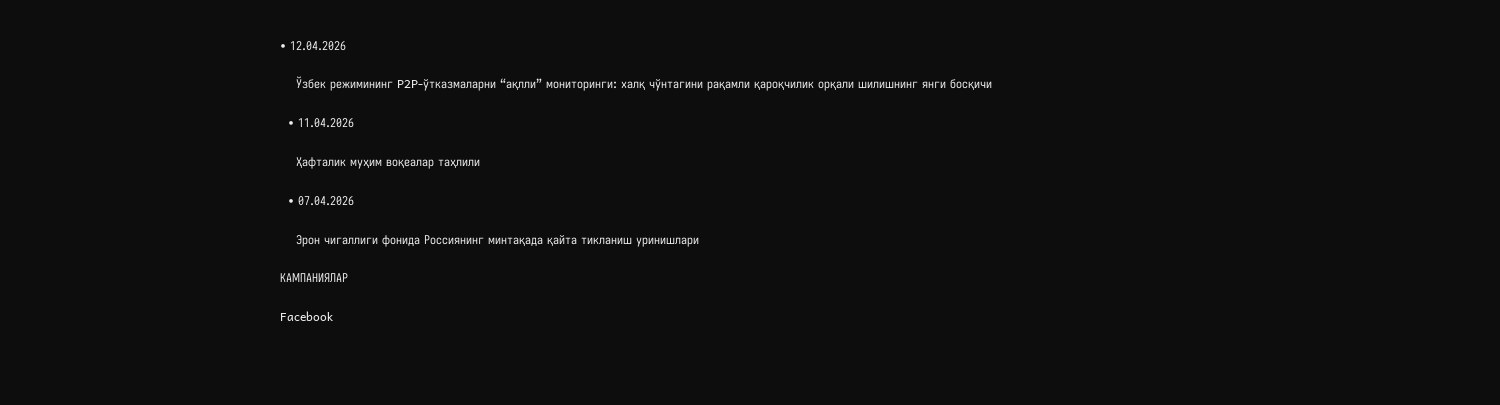• 12.04.2026

    Ўзбек режимининг P2P-ўтказмаларни “ақлли” мониторинги: халқ чўнтагини рақамли қароқчилик орқали шилишнинг янги босқичи

  • 11.04.2026

    Ҳафталик муҳим воқеалар таҳлили

  • 07.04.2026

    Эрон чигаллиги фонида Россиянинг минтақада қайта тикланиш уринишлари

КАМПАНИЯЛАР

Facebook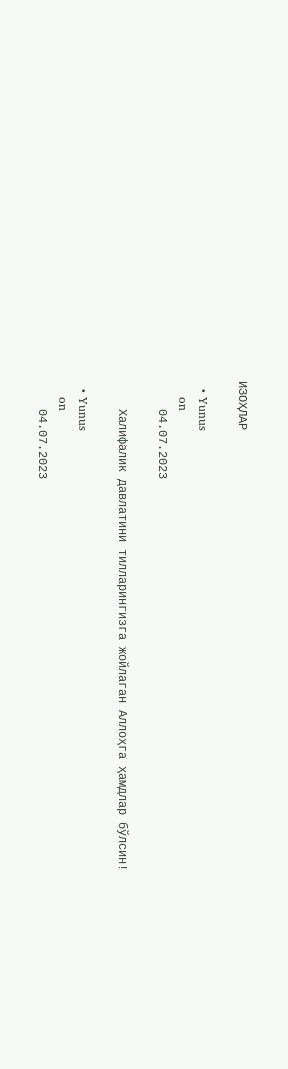ИЗОҲЛАР

  • Yunus
    on
    04.07.2023

    Халифалик давлатини тилларингизга жойлаган Аллоҳга ҳамдлар бўлсин!

  • Yunus
    on
    04.07.2023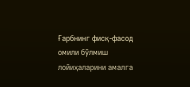Ғарбнинг фисқ-фасод омили бўлмиш лойиҳаларини амалга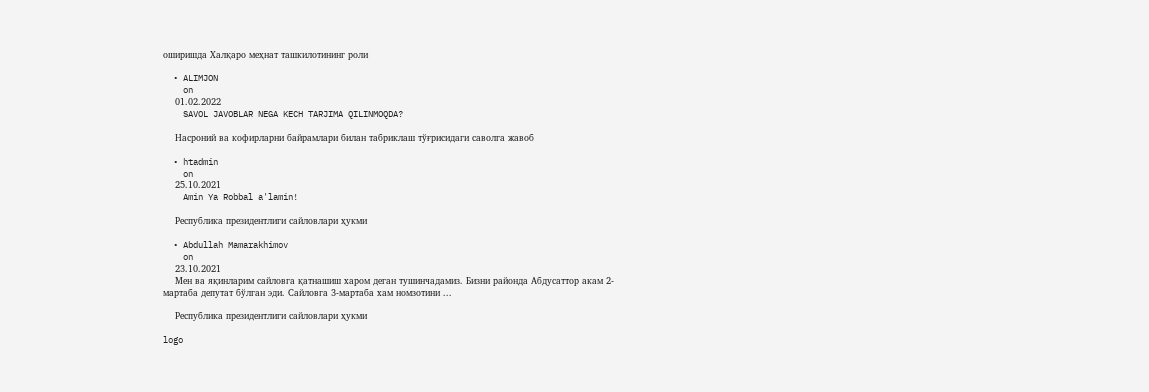оширишда Халқаро меҳнат ташкилотининг роли

  • ALIMJON
    on
    01.02.2022
    SAVOL JAVOBLAR NEGA KECH TARJIMA QILINMOQDA?

    Насроний ва кофирларни байрамлари билан табриклаш тўғрисидаги саволга жавоб

  • htadmin
    on
    25.10.2021
    Amin Ya Robbal a'lamin!

    Республика президентлиги сайловлари ҳукми

  • Abdullah Mamarakhimov
    on
    23.10.2021
    Мен ва яқинларим сайловга қатнашиш харом деган тушинчадамиз. Бизни районда Абдусаттор акам 2-мартаба депутат бўлган эди. Сайловга 3-мартаба хам номзотини ...

    Республика президентлиги сайловлари ҳукми

logo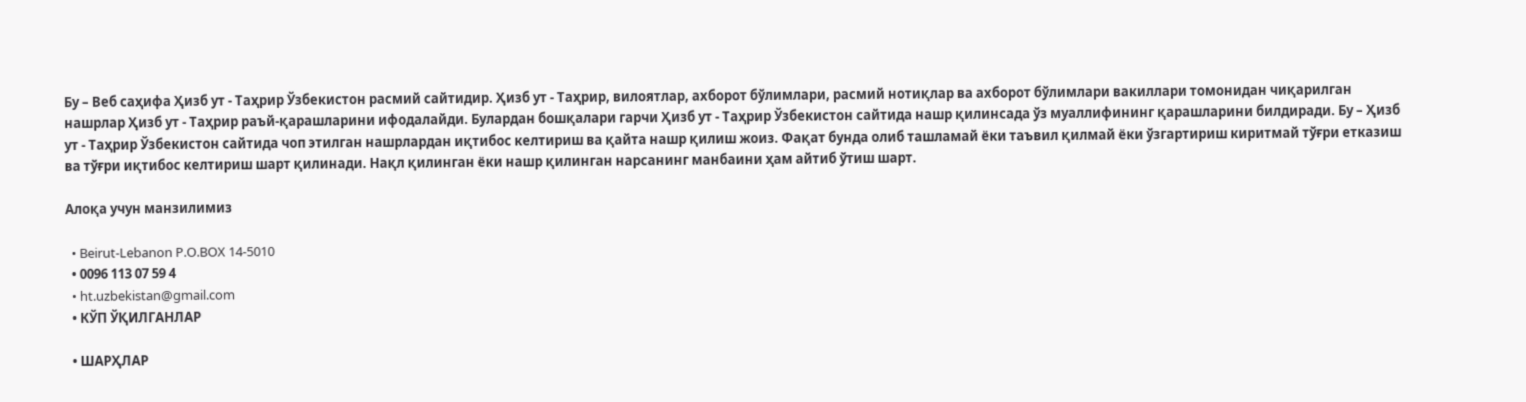Бу – Веб саҳифа Ҳизб ут - Таҳрир Ўзбекистон расмий сайтидир. Ҳизб ут - Таҳрир, вилоятлар, ахборот бўлимлари, расмий нотиқлар ва ахборот бўлимлари вакиллари томонидан чиқарилган нашрлар Ҳизб ут - Таҳрир раъй-қарашларини ифодалайди. Булардан бошқалари гарчи Ҳизб ут - Таҳрир Ўзбекистон сайтида нашр қилинсада ўз муаллифининг қарашларини билдиради. Бу – Ҳизб ут - Таҳрир Ўзбекистон сайтида чоп этилган нашрлардан иқтибос келтириш ва қайта нашр қилиш жоиз. Фақат бунда олиб ташламай ёки таъвил қилмай ёки ўзгартириш киритмай тўғри етказиш ва тўғри иқтибос келтириш шарт қилинади. Нақл қилинган ёки нашр қилинган нарсанинг манбаини ҳам айтиб ўтиш шарт.

Алоқа учун манзилимиз

  • Beirut-Lebanon P.O.BOX 14-5010
  • 0096 113 07 59 4
  • ht.uzbekistan@gmail.com
  • КЎП ЎҚИЛГАНЛАР

  • ШАРҲЛАР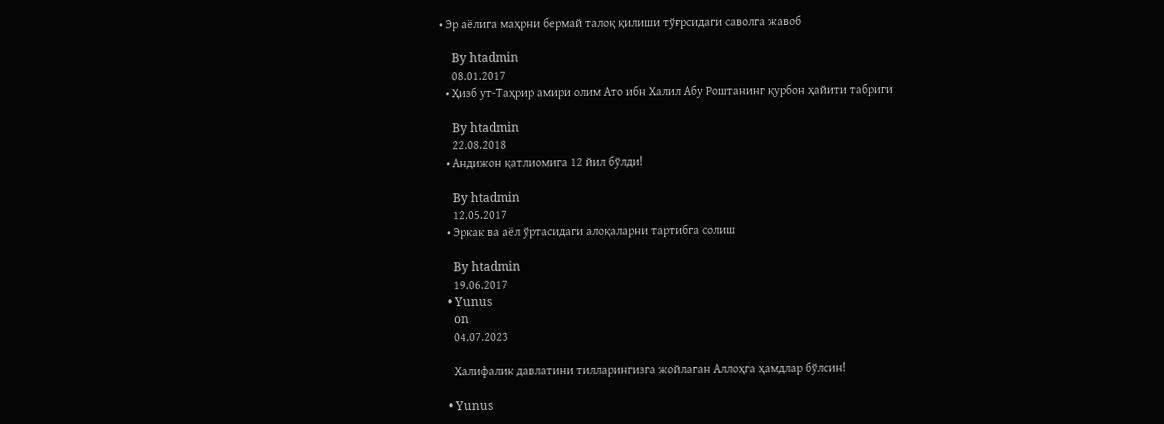• Эр аёлига маҳрни бермай талоқ қилиши тўғрсидаги саволга жавоб

    By htadmin
    08.01.2017
  • Ҳизб ут-Таҳрир амири олим Ато ибн Халил Абу Роштанинг қурбон ҳайити табриги

    By htadmin
    22.08.2018
  • Андижон қатлиомига 12 йил бўлди!

    By htadmin
    12.05.2017
  • Эркак ва аёл ўртасидаги алоқаларни тартибга солиш

    By htadmin
    19.06.2017
  • Yunus
    on
    04.07.2023

    Халифалик давлатини тилларингизга жойлаган Аллоҳга ҳамдлар бўлсин!

  • Yunus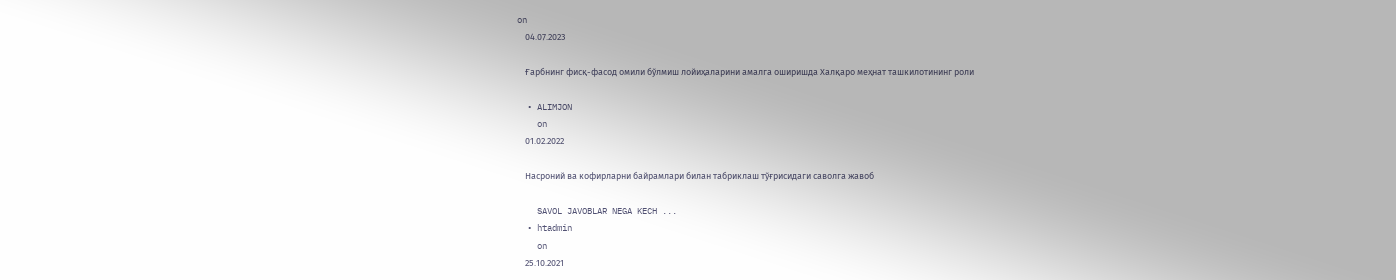on
    04.07.2023

    Ғарбнинг фисқ-фасод омили бўлмиш лойиҳаларини амалга оширишда Халқаро меҳнат ташкилотининг роли

  • ALIMJON
    on
    01.02.2022

    Насроний ва кофирларни байрамлари билан табриклаш тўғрисидаги саволга жавоб

    SAVOL JAVOBLAR NEGA KECH ...
  • htadmin
    on
    25.10.2021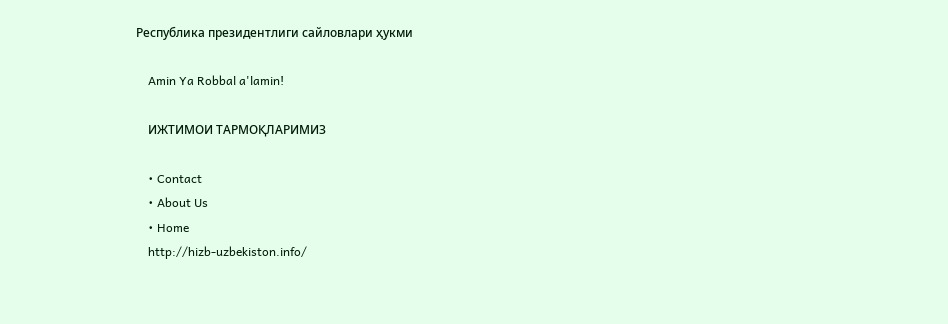Республика президентлиги сайловлари ҳукми

    Amin Ya Robbal a'lamin!

    ИЖТИМОИ ТАРМОҚЛАРИМИЗ

    • Contact
    • About Us
    • Home
    http://hizb-uzbekiston.info/